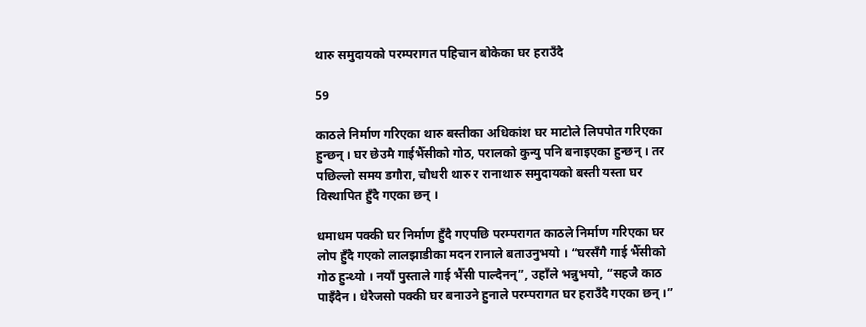थारु समुदायको परम्परागत पहिचान बोकेका घर हराउँदै

59

काठले निर्माण गरिएका थारु बस्तीका अधिकांश घर माटोले लिपपोत गरिएका हुन्छन् । घर छेउमै गाईभैँसीको गोठ, परालको कुन्यु पनि बनाइएका हुन्छन् । तर पछिल्लो समय डगौरा, चौधरी थारु र रानाथारु समुदायको बस्ती यस्ता घर विस्थापित हुँदै गएका छन् ।

धमाधम पक्की घर निर्माण हुँदै गएपछि परम्परागत काठले निर्माण गरिएका घर लोप हुँदै गएको लालझाडीका मदन रानाले बताउनुभयो । “घरसँगै गाई भैँसीको गोठ हुन्थ्यो । नयाँ पुस्ताले गाई भैँसी पाल्दैनन्”, उहाँले भन्नुभयो, “सहजै काठ पाइँदैन । धेरैजसो पक्की घर बनाउने हुनाले परम्परागत घर हराउँदै गएका छन् ।”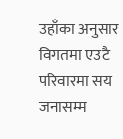उहाँका अनुसार विगतमा एउटै परिवारमा सय जनासम्म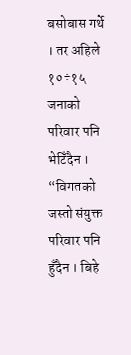बसोबास गर्थे । तर अहिले १०÷१५ जनाको परिवार पनि भेटिँदैन । “विगतको जस्तो संयुक्त परिवार पनि हुँदैन । बिहे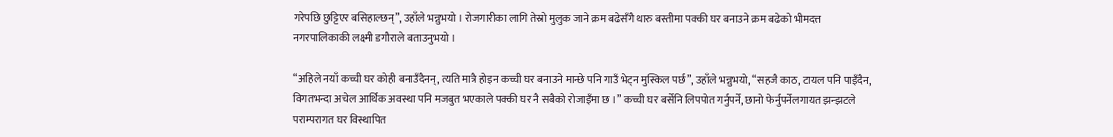गरेपछि छुट्टिएर बसिहाल्छन्”, उहाँले भन्नुभयो । रोजगारीका लागि तेस्रो मुलुक जाने क्रम बढेसँगै थारु बस्तीमा पक्की घर बनाउने क्रम बढेको भीमदत्त नगरपालिकाकी लक्ष्मी डगौराले बताउनुभयो ।

“अहिले नयाँ कच्ची घर कोही बनाउँदैनन्, त्यति मात्रै होइन कच्ची घर बनाउने मान्छे पनि गाउँ भेट्न मुस्किल पर्छ”, उहाँले भन्नुभयो, “सहजै काठ, टायल पनि पाइँदैन, विगतभन्दा अचेल आर्थिक अवस्था पनि मजबुत भएकाले पक्की घर नै सबैको रोजाइँमा छ ।” कच्ची घर बर्सेनि लिपपोत गर्नुपर्ने, छानो फेर्नुपर्नेलगायत झन्झटले पराम्परागत घर विस्थापित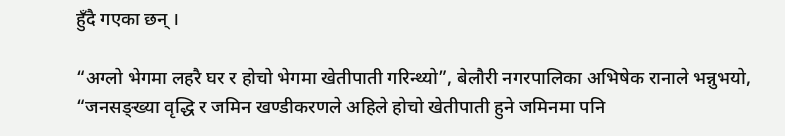हुँदै गएका छन् ।

“अग्लो भेगमा लहरै घर र होचो भेगमा खेतीपाती गरिन्थ्यो”, बेलौरी नगरपालिका अभिषेक रानाले भन्नुभयो, “जनसङ्ख्या वृद्धि र जमिन खण्डीकरणले अहिले होचो खेतीपाती हुने जमिनमा पनि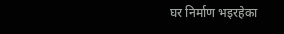घर निर्माण भइरहेका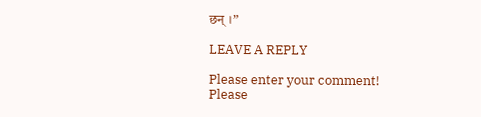छन् ।”

LEAVE A REPLY

Please enter your comment!
Please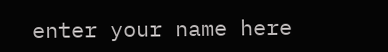enter your name here